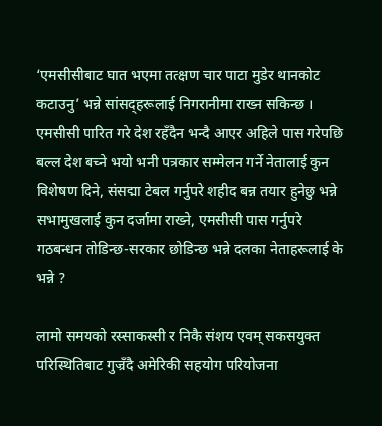‘एमसीसीबाट घात भएमा तत्क्षण चार पाटा मुडेर थानकोट कटाउनु’ भन्ने सांसद्हरूलाई निगरानीमा राख्न सकिन्छ । एमसीसी पारित गरे देश रहँदैन भन्दै आएर अहिले पास गरेपछि बल्ल देश बच्ने भयो भनी पत्रकार सम्मेलन गर्ने नेतालाई कुन विशेषण दिने, संसद्मा टेबल गर्नुपरे शहीद बन्न तयार हुनेछु भन्ने सभामुखलाई कुन दर्जामा राख्ने, एमसीसी पास गर्नुपरे गठबन्धन तोडिन्छ-सरकार छोडिन्छ भन्ने दलका नेताहरूलाई के भन्ने ?

लामो समयको रस्साकस्सी र निकै संशय एवम् सकसयुक्त परिस्थितिबाट गुज्रँदै अमेरिकी सहयोग परियोजना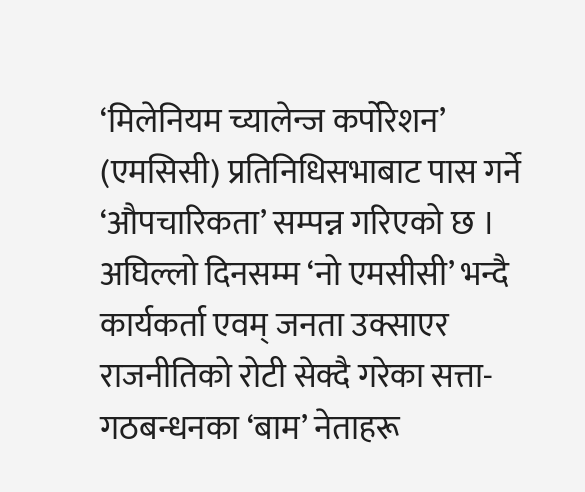‘मिलेनियम च्यालेन्ज कर्पोरेशन’ (एमसिसी) प्रतिनिधिसभाबाट पास गर्ने ‘औपचारिकता’ सम्पन्न गरिएको छ । अघिल्लो दिनसम्म ‘नो एमसीसी’ भन्दै कार्यकर्ता एवम् जनता उक्साएर राजनीतिको रोटी सेक्दै गरेका सत्ता-गठबन्धनका ‘बाम’ नेताहरू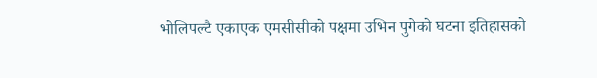भोलिपल्टै एकाएक एमसीसीको पक्षमा उभिन पुगेको घटना इतिहासको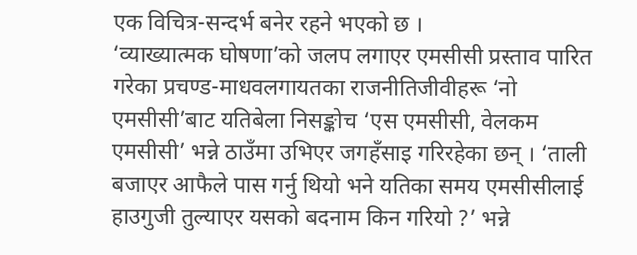एक विचित्र-सन्दर्भ बनेर रहने भएको छ ।
‘व्याख्यात्मक घोषणा’को जलप लगाएर एमसीसी प्रस्ताव पारित गरेका प्रचण्ड-माधवलगायतका राजनीतिजीवीहरू ‘नो एमसीसी’बाट यतिबेला निसङ्कोच ‘एस एमसीसी, वेलकम एमसीसी’ भन्ने ठाउँमा उभिएर जगहँसाइ गरिरहेका छन् । ‘ताली बजाएर आफैले पास गर्नु थियो भने यतिका समय एमसीसीलाई हाउगुजी तुल्याएर यसको बदनाम किन गरियो ?’ भन्ने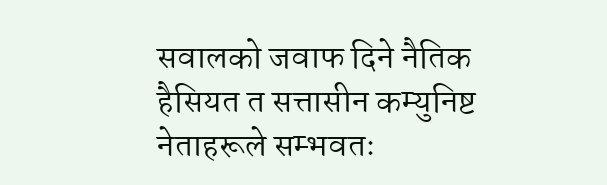सवालको जवाफ दिने नैतिक हैसियत त सत्तासीन कम्युनिष्ट नेताहरूले सम्भवतः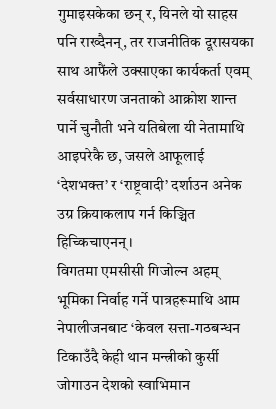गुमाइसकेका छन् र, यिनले यो साहस पनि राख्दैनन्, तर राजनीतिक दूरासयका साथ आफैंले उक्साएका कार्यकर्ता एवम् सर्वसाधारण जनताको आक्रोश शान्त पार्ने चुनौती भने यतिबेला यी नेतामाथि आइपरेकै छ, जसले आफूलाई ‘देशभक्त’ र ‘राष्ट्रवादी’ दर्शाउन अनेक उग्र क्रियाकलाप गर्न किञ्चित हिच्किचाएनन् ।
विगतमा एमसीसी गिजोल्न अहम् भूमिका निर्वाह गर्ने पात्रहरूमाथि आम नेपालीजनबाट ‘केवल सत्ता-गठबन्धन टिकाउँदै केही थान मन्त्रीको कुर्सी जोगाउन देशको स्वाभिमान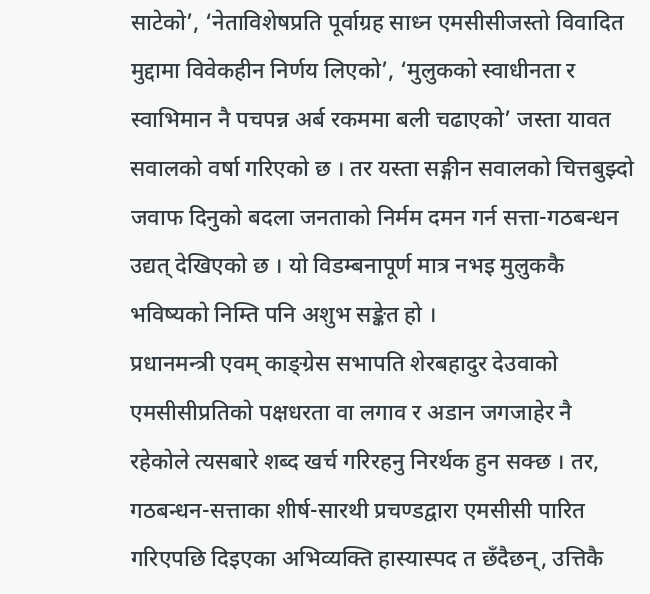साटेको’, ‘नेताविशेषप्रति पूर्वाग्रह साध्न एमसीसीजस्तो विवादित मुद्दामा विवेकहीन निर्णय लिएको’, ‘मुलुकको स्वाधीनता र स्वाभिमान नै पचपन्न अर्ब रकममा बली चढाएको’ जस्ता यावत सवालको वर्षा गरिएको छ । तर यस्ता सङ्गीन सवालको चित्तबुझ्दो जवाफ दिनुको बदला जनताको निर्मम दमन गर्न सत्ता-गठबन्धन उद्यत् देखिएको छ । यो विडम्बनापूर्ण मात्र नभइ मुलुककै भविष्यको निम्ति पनि अशुभ सङ्केत हो ।
प्रधानमन्त्री एवम् काङ्ग्रेस सभापति शेरबहादुर देउवाको एमसीसीप्रतिको पक्षधरता वा लगाव र अडान जगजाहेर नै रहेकोले त्यसबारे शब्द खर्च गरिरहनु निरर्थक हुन सक्छ । तर, गठबन्धन-सत्ताका शीर्ष-सारथी प्रचण्डद्वारा एमसीसी पारित गरिएपछि दिइएका अभिव्यक्ति हास्यास्पद त छँदैछन्, उत्तिकै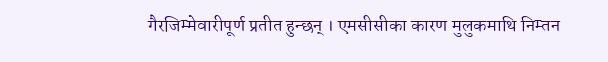गैरजिम्मेवारीपूर्ण प्रतीत हुन्छन् । एमसीसीका कारण मुलुकमाथि निम्तन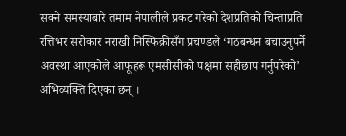सक्ने समस्याबारे तमाम नेपालीले प्रकट गरेको देशप्रतिको चिन्ताप्रति रत्तिभर सरोकार नराखी निस्फिक्रीसँग प्रचण्डले ‘गठबन्धन बचाउनुपर्ने अवस्था आएकोले आफूहरू एमसीसीको पक्षमा सहीछाप गर्नुपरेको’ अभिव्यक्ति दिएका छन् ।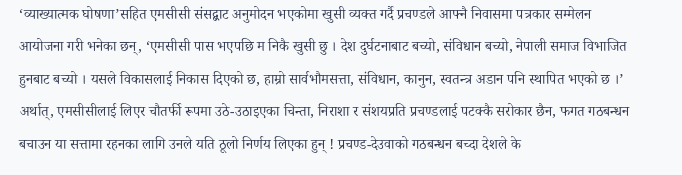‘व्याख्यात्मक घोषणा’सहित एमसीसी संसद्बाट अनुमोदन भएकोमा खुसी व्यक्त गर्दै प्रचण्डले आफ्नै निवासमा पत्रकार सम्मेलन आयोजना गरी भनेका छन्, ‘एमसीसी पास भएपछि म निकै खुसी छु । देश दुर्घटनाबाट बच्यो, संविधान बच्यो, नेपाली समाज विभाजित हुनबाट बच्यो । यसले विकासलाई निकास दिएको छ, हाम्रो सार्वभौमसत्ता, संविधान, कानुन, स्वतन्त्र अडान पनि स्थापित भएको छ ।’ अर्थात्, एमसीसीलाई लिएर चौतर्फी रूपमा उठे-उठाइएका चिन्ता, निराशा र संशयप्रति प्रचण्डलाई पटक्कै सरोकार छैन, फगत गठबन्धन बचाउन या सत्तामा रहनका लागि उनले यति ठूलो निर्णय लिएका हुन् ! प्रचण्ड-देउवाको गठबन्धन बच्दा देशले के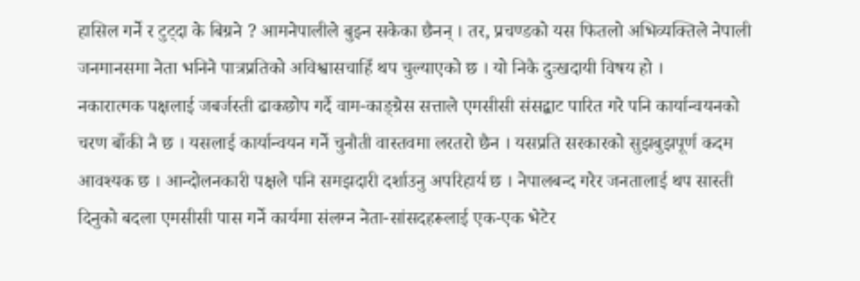हासिल गर्ने र टुट्दा के बिग्रने ? आमनेपालीले बुझ्न सकेका छैनन् । तर, प्रचण्डको यस फितलो अभिव्यक्तिले नेपाली जनमानसमा नेता भनिने पात्रप्रतिको अविश्वासचाहिँ थप चुल्याएको छ । यो निकै दुःखदायी विषय हो ।
नकारात्मक पक्षलाई जबर्जस्ती ढाकछोप गर्दै वाम-काङ्ग्रेस सत्ताले एमसीसी संसद्बाट पारित गरे पनि कार्यान्वयनको चरण बाँकी नै छ । यसलाई कार्यान्वयन गर्ने चुनौती वास्तवमा लरतरो छैन । यसप्रति सरकारको सुझबुझपूर्ण कदम आवश्यक छ । आन्दोलनकारी पक्षले पनि समझदारी दर्शाउनु अपरिहार्य छ । नेपालबन्द गरेर जनतालाई थप सास्ती दिनुको बदला एमसीसी पास गर्ने कार्यमा संलग्न नेता-सांसदहरूलाई एक-एक भेटेर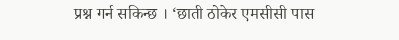प्रश्न गर्न सकिन्छ । ‘छाती ठोकेर एमसीसी पास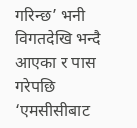गरिन्छ’ भनी विगतदेखि भन्दै आएका र पास गरेपछि ‘एमसीसीबाट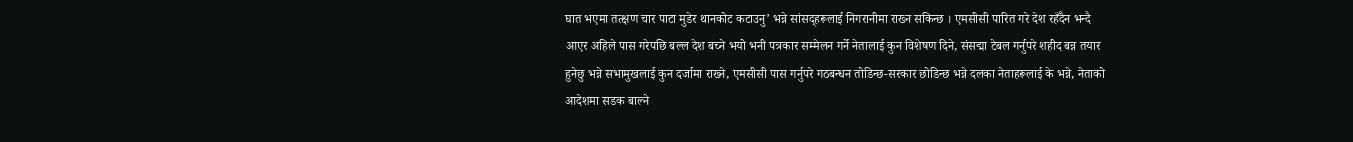घात भएमा तत्क्षण चार पाटा मुडेर थानकोट कटाउनु’ भन्ने सांसद्हरूलाई निगरानीमा राख्न सकिन्छ । एमसीसी पारित गरे देश रहँदैन भन्दै आएर अहिले पास गरेपछि बल्ल देश बच्ने भयो भनी पत्रकार सम्मेलन गर्ने नेतालाई कुन विशेषण दिने, संसद्मा टेबल गर्नुपरे शहीद बन्न तयार हुनेछु भन्ने सभामुखलाई कुन दर्जामा राख्ने, एमसीसी पास गर्नुपरे गठबन्धन तोडिन्छ-सरकार छोडिन्छ भन्ने दलका नेताहरूलाई के भन्ने, नेताको आदेशमा सडक बाल्ने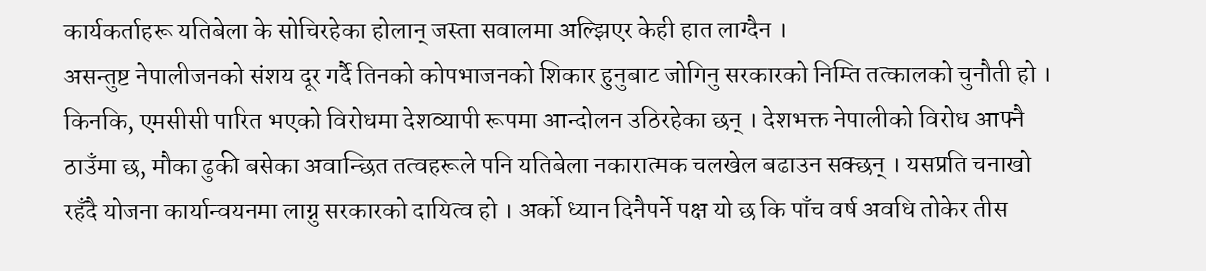कार्यकर्ताहरू यतिबेला के सोचिरहेका होलान् जस्ता सवालमा अल्झिएर केही हात लाग्दैन ।
असन्तुष्ट नेपालीजनको संशय दूर गर्दै तिनको कोपभाजनको शिकार हुनुबाट जोगिनु सरकारको निम्ति तत्कालको चुनौती हो । किनकि, एमसीसी पारित भएको विरोधमा देशव्यापी रूपमा आन्दोलन उठिरहेका छन् । देशभक्त नेपालीको विरोध आफ्नै ठाउँमा छ, मौका ढुकी बसेका अवान्छित तत्वहरूले पनि यतिबेला नकारात्मक चलखेल बढाउन सक्छन् । यसप्रति चनाखो रहँदै योजना कार्यान्वयनमा लाग्नु सरकारको दायित्व हो । अर्को ध्यान दिनैपर्ने पक्ष यो छ कि पाँच वर्ष अवधि तोकेर तीस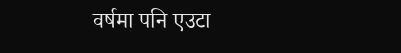वर्षमा पनि एउटा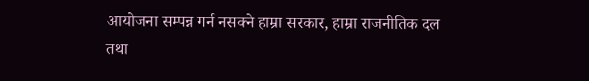आयोजना सम्पन्न गर्न नसक्ने हाम्रा सरकार, हाम्रा राजनीतिक दल तथा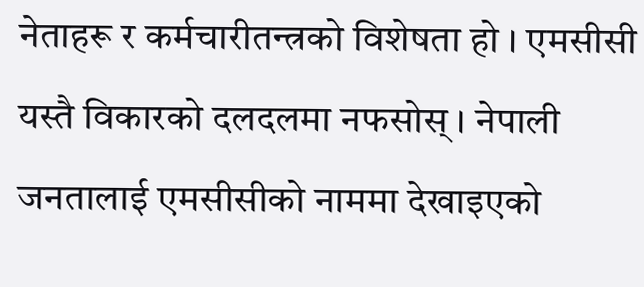नेताहरू र कर्मचारीतन्त्रको विशेषता हो । एमसीसी यस्तै विकारको दलदलमा नफसोस् । नेपाली जनतालाई एमसीसीको नाममा देखाइएको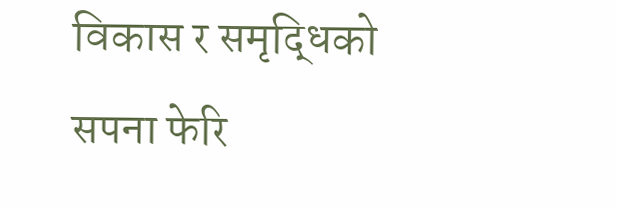विकास र समृद्धिको सपना फेरि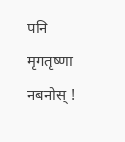पनि मृगतृष्णा नबनोस् !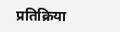प्रतिक्रिया